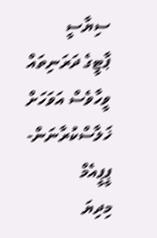ސިޔާސީ
ޕާޓީގެ ދަރަނިތައް ވީހާވެސް އަވަހަށް ޚަލާސްކުރާނަން- ޕީޕީއެމް
މިދިޔަ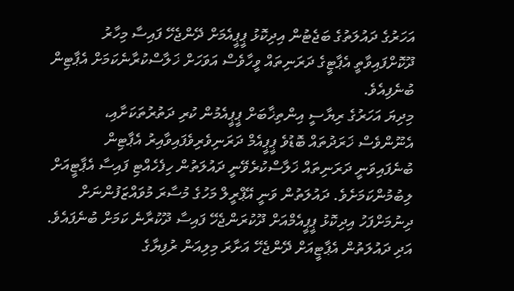އަހަރުގެ ދައުލަތުގެ ބަޖެޓުން އިދިކޮޅު ޕީޕީއެމަށް ދޭންޖެހޭ ފައިސާ މިހާރު ދޫކޮށްފައިވާތީ އެޕާޓީގެ ދަރަނިތައް ވީހާވެސް އަވަހަށް ޚަލާސްކުރާނެކަމަށް އެޕާޓިން ބުނެފިއެވެ.
މިދިޔަ އަހަރުގެ ރިޔާސީ އިންތިޚާބަށް ޕީޕީއެމުން ކުރި ދަތުރުތަކަށާއި، އެނޫންވެސް ޚަރަދުތައް ބޮޑުވެ ޕީޕީއެމް ދަރަނިވެރިވެފައިވާއިރު އެޕާޓިން ބުނެފައިވަނީ ދަރަނިތައް ޚަލާސްކުރެވޭނީ ދައުލަތުން ހިފެހެއްޓި ފައިސާ އެޕާޓީއަށް ލިބުމުންކަމަށެވެ. ދައުލަތުން ވަނީ އޭޕްރީލް މަހުގެ މުސާރަ މުވައްޒަފުންނަށް ދިނުމަށްފަހު އިދިކޮޅު ޕީޕީއެމްއަށް ދޫކުރަންޖެހޭ ފައިސާ ދޫކުރާނެ ކަމަށް ބުނެފައެވެ. އަދި ދައުލަތުން އެޕާޓީއަށް ދޭންޖެހޭ އަށާރަ މިލިއަން ރުފިޔާގެ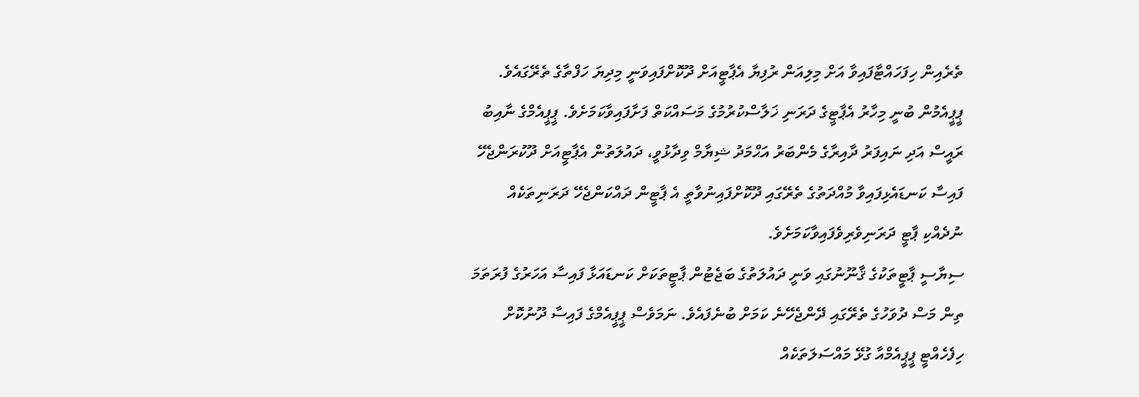ތެރެއިން ހިފަހައްޓާފައިވާ އަށް މިލިއަން ރުފިޔާ އެޕާޓީއަށް ދޫކޮށްފައިވަނީ މިދިޔަ ހަފްތާގެ ތެރޭގައެވެ.
ޕީޕީއެމުން ބުނީ މިހާރު އެޕާޓީގެ ދަރަނި ޚަލާސްކުރުމުގެ މަސައްކަތް ފަށާފައިވާކަމަށެވެ. ޕީޕީއެމްގެ ނާއިބު ރައީސް އަދި ނައިފަރު ދާއިރާގެ މެންބަރު އަޙްމަދު ޝިޔާމް ވިދާޅުވީ، ދައުލަތުން އެޕާޓީއަށް ދޫކުރަންޖެހޭ ފައިސާ ކަނޑައެޅިފައިވާ މުއްދަތުގެ ތެރޭގައި ދޫކޮށްފައިނުވާތީ އެ ޕާޓީން ދައްކަންޖެހޭ ދަރަނިތަކެއް ނުދެއްކި ޕާޓީ ދަރަނިވެރިވެފައިވާކަމަށެވެ.
ސިޔާސީ ޕާޓީތަކުގެ ޤާނޫނުގައި ވަނީ ދައުލަތުގެ ބަޖެޓުން ޕާޓީތަކަށް ކަނޑައަޅާ ފައިސާ އަހަރުގެ ފުރަތަމަ ތިން މަސް ދުވަހުގެ ތެރޭގައި ދޭންޖެހޭނެ ކަމަށް ބުނެފައެވެ. ނަމަވެސް ޕީޕީއެމްގެ ފައިސާ ދޫނުކޮށް ހިފެހެއްޓީ ޕީޕީއެމްއާ ގުޅޭ މައްސަލަތަކެއް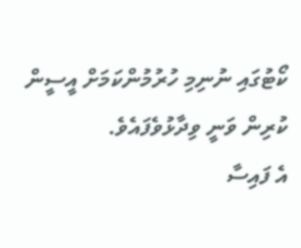ކޯޓުގައި ނުނިމި ހުރުމުންކަމަށް އީސީން ކުރިން ވަނީ ވިދާޅުވެފައެވެ.
އެ ފައިސާ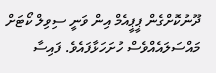ދޫނުކޮށްގެން ޕީޕީއެމް އިން ވަނީ ސިވިލް ކޯޓަށް މައްސަލައެއްވެސް ހުށަހަޅާފައެވެ. ފައިސާ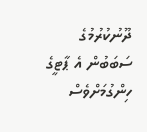ދޫނުކުރުމުގެ ސަބަބުން އެ ޕާޓީގެ ހިންގުމަށްވެސް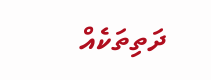ދަތިތަކެއް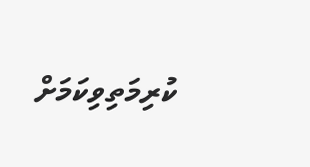ކުރިމަތިވިކަމަށް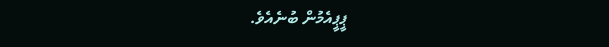ޕީޕީއެމުން ބުނެއެވެ.